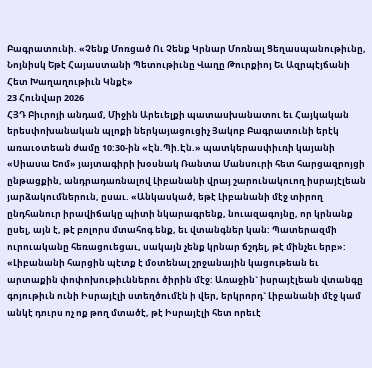Բագրատունի. «Չենք Մոռցած Ու Չենք Կրնար Մոռնալ Ցեղասպանութիւնը, Նոյնիսկ Եթէ Հայաստանի Պետութիւնը Վաղը Թուրքիոյ Եւ Ազրպէյճանի Հետ Խաղաղութիւն Կնքէ»
23 Հունվար 2026
ՀՅԴ Բիւրոյի անդամ, Միջին Արեւելքի պատասխանատու եւ Հայկական երեսփոխանական պլոքի ներկայացուցիչ Յակոբ Բագրատունի երէկ առաւօտեան ժամը 10:30-ին «Էն.Պի.Էն.» պատկերասփիւռի կայանի «Սիասա Եոմ» յայտագիրի խօսնակ Ռանտա Մանսուրի հետ հարցազրոյցի ընթացքին, անդրադառնալով Լիբանանի վրայ շարունակուող իսրայէլեան յարձակումներուն, ըսաւ. «Անկասկած, եթէ Լիբանանի մէջ տիրող ընդհանուր իրավիճակը պիտի նկարագրենք, նուազագոյնը, որ կրնանք ըսել, այն է, թէ բոլորս մտահոգ ենք, եւ վտանգներ կան: Պատերազմի ուրուականը հեռացուեցաւ, սակայն չենք կրնար ճշդել, թէ մինչեւ երբ»:
«Լիբանանի հարցին պէտք է մօտենալ շրջանային կացութեան եւ արտաքին փոփոխութիւններու ծիրին մէջ: Առաջին` իսրայէլեան վտանգը գոյութիւն ունի Իսրայէլի ստեղծումէն ի վեր, երկրորդ` Լիբանանի մէջ կամ անկէ դուրս ոչ ոք թող մտածէ, թէ Իսրայէլի հետ որեւէ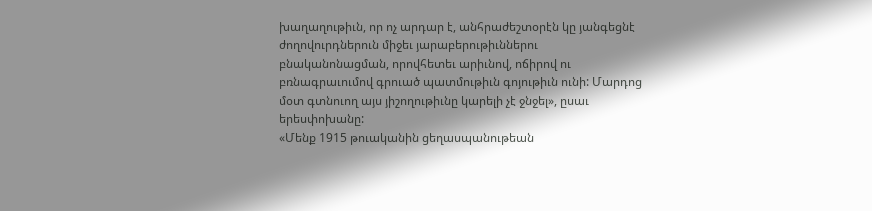խաղաղութիւն, որ ոչ արդար է, անհրաժեշտօրէն կը յանգեցնէ ժողովուրդներուն միջեւ յարաբերութիւններու բնականոնացման, որովհետեւ արիւնով, ոճիրով ու բռնագրաւումով գրուած պատմութիւն գոյութիւն ունի: Մարդոց մօտ գտնուող այս յիշողութիւնը կարելի չէ ջնջել», ըսաւ երեսփոխանը:
«Մենք 1915 թուականին ցեղասպանութեան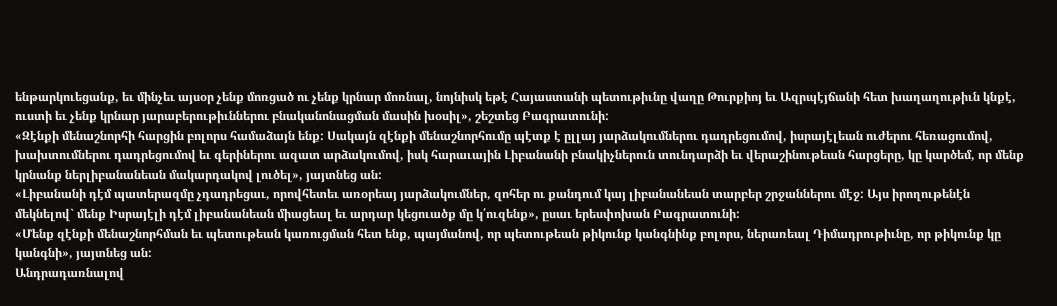ենթարկուեցանք, եւ մինչեւ այսօր չենք մոռցած ու չենք կրնար մոռնալ, նոյնիսկ եթէ Հայաստանի պետութիւնը վաղը Թուրքիոյ եւ Ազրպէյճանի հետ խաղաղութիւն կնքէ, ուստի եւ չենք կրնար յարաբերութիւններու բնականոնացման մասին խօսիլ», շեշտեց Բագրատունի:
«Զէնքի մենաշնորհի հարցին բոլորս համաձայն ենք: Սակայն զէնքի մենաշնորհումը պէտք է ըլլայ յարձակումներու դադրեցումով, իսրայէլեան ուժերու հեռացումով, խախտումներու դադրեցումով եւ գերիներու ազատ արձակումով, իսկ հարաւային Լիբանանի բնակիչներուն տունդարձի եւ վերաշինութեան հարցերը, կը կարծեմ, որ մենք կրնանք ներլիբանանեան մակարդակով լուծել», յայտնեց ան:
«Լիբանանի դէմ պատերազմը չդադրեցաւ, որովհետեւ առօրեայ յարձակումներ, զոհեր ու քանդում կայ լիբանանեան տարբեր շրջաններու մէջ: Այս իրողութենէն մեկնելով` մենք Իսրայէլի դէմ լիբանանեան միացեալ եւ արդար կեցուածք մը կ՛ուզենք», ըսաւ երեսփոխան Բագրատունի:
«Մենք զէնքի մենաշնորհման եւ պետութեան կառուցման հետ ենք, պայմանով, որ պետութեան թիկունք կանգնինք բոլորս, ներառեալ Դիմադրութիւնը, որ թիկունք կը կանգնի», յայտնեց ան:
Անդրադառնալով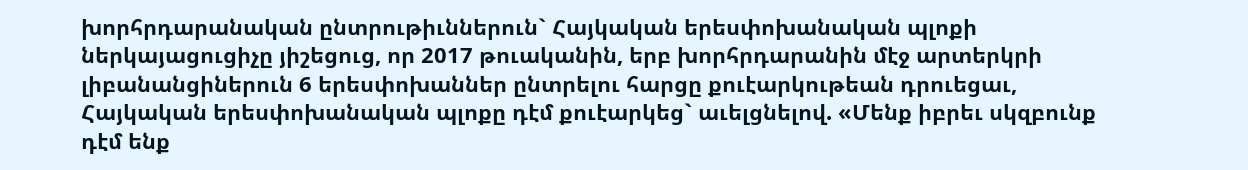խորհրդարանական ընտրութիւններուն` Հայկական երեսփոխանական պլոքի ներկայացուցիչը յիշեցուց, որ 2017 թուականին, երբ խորհրդարանին մէջ արտերկրի լիբանանցիներուն 6 երեսփոխաններ ընտրելու հարցը քուէարկութեան դրուեցաւ, Հայկական երեսփոխանական պլոքը դէմ քուէարկեց` աւելցնելով. «Մենք իբրեւ սկզբունք դէմ ենք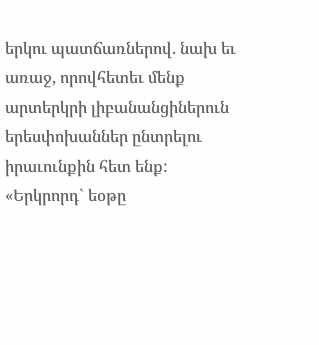երկու պատճառներով. նախ եւ առաջ, որովհետեւ մենք արտերկրի լիբանանցիներուն երեսփոխաններ ընտրելու իրաւունքին հետ ենք:
«Երկրորդ` եօթը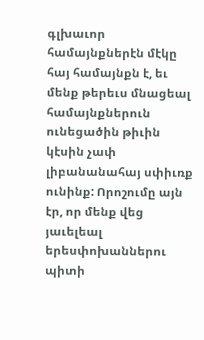գլխաւոր համայնքներէն մէկը հայ համայնքն է, եւ մենք թերեւս մնացեալ համայնքներուն ունեցածին թիւին կէսին չափ լիբանանահայ սփիւռք ունինք: Որոշումը այն էր, որ մենք վեց յաւելեալ երեսփոխաններու պիտի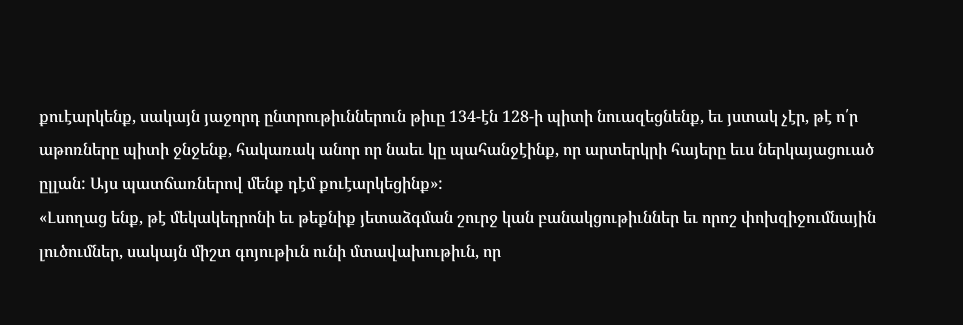քուէարկենք, սակայն յաջորդ ընտրութիւններուն թիւը 134-էն 128-ի պիտի նուազեցնենք, եւ յստակ չէր, թէ ո՛ր աթոռները պիտի ջնջենք, հակառակ անոր որ նաեւ կը պահանջէինք, որ արտերկրի հայերը եւս ներկայացուած ըլլան: Այս պատճառներով մենք դէմ քուէարկեցինք»:
«Լսողաց ենք, թէ մեկակեդրոնի եւ թեքնիք յետաձգման շուրջ կան բանակցութիւններ եւ որոշ փոխզիջումնային լուծումներ, սակայն միշտ գոյութիւն ունի մտավախութիւն, որ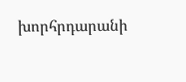խորհրդարանի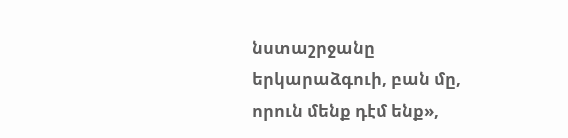նստաշրջանը երկարաձգուի, բան մը, որուն մենք դէմ ենք»,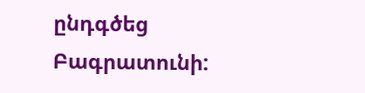ընդգծեց Բագրատունի: